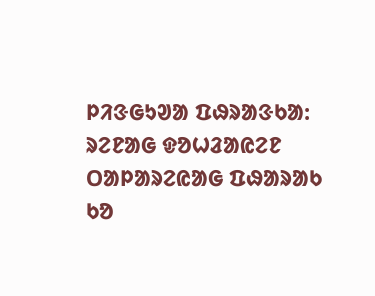ᱞᱤᱝᱜᱩᱣᱟ ᱯᱷᱨᱟᱝᱠᱟ: ᱨᱮᱱᱟᱜ ᱫᱚᱦᱲᱟᱭᱮᱱ ᱛᱟᱞᱟᱨᱮᱭᱟᱜ ᱯᱷᱟᱨᱟᱠ ᱠᱚ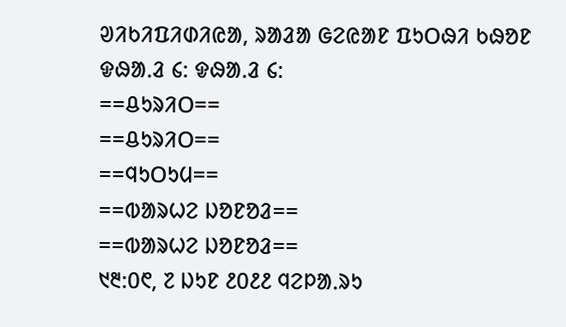ᱣᱤᱠᱤᱯᱤᱰᱤᱭᱟ, ᱨᱟᱲᱟ ᱜᱮᱭᱟᱱ ᱯᱩᱛᱷᱤ ᱠᱷᱚᱱ
ᱫᱷᱟᱹᱲ ᱔: ᱫᱷᱟᱹᱲ ᱔:
==ᱪᱩᱨᱤᱛ==
==ᱪᱩᱨᱤᱛ==
==ᱧᱩᱛᱩᱢ==
==ᱵᱟᱨᱦᱮ ᱡᱚᱱᱚᱲ==
==ᱵᱟᱨᱦᱮ ᱡᱚᱱᱚᱲ==
᱑᱓:᱐᱖, ᱗ ᱡᱩᱱ ᱒᱐᱒᱒ ᱧᱮᱞᱟᱹᱨᱩ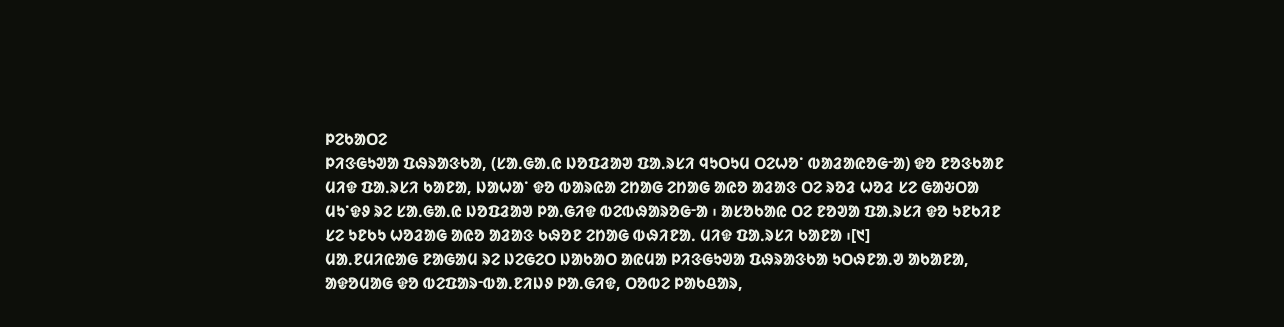ᱞᱮᱠᱟᱛᱮ
ᱞᱤᱝᱜᱩᱣᱟ ᱯᱷᱨᱟᱝᱠᱟ, (ᱥᱟᱹᱜᱟᱹᱭ ᱡᱚᱯᱲᱟᱣ ᱯᱟᱹᱨᱥᱤ ᱧᱩᱛᱩᱢ ᱛᱮᱦᱚᱸ ᱵᱟᱲᱟᱭᱚᱜᱼᱟ) ᱫᱚ ᱱᱚᱝᱠᱟᱱ ᱢᱤᱫ ᱯᱟᱹᱨᱥᱤ ᱠᱟᱱᱟ, ᱡᱟᱦᱟᱸ ᱫᱚ ᱵᱟᱨᱭᱟ ᱮᱴᱟᱜ ᱮᱴᱟᱜ ᱟᱭᱚ ᱟᱲᱟᱝ ᱛᱮ ᱨᱚᱲ ᱦᱚᱲ ᱥᱮ ᱜᱟᱶᱛᱟ ᱢᱩᱸᱫᱽ ᱨᱮ ᱥᱟᱹᱜᱟᱹᱭ ᱡᱚᱯᱲᱟᱣ ᱞᱟᱹᱜᱤᱫ ᱵᱮᱵᱷᱟᱨᱚᱜᱼᱟ ᱾ ᱟᱥᱚᱠᱟᱭ ᱛᱮ ᱱᱚᱣᱟ ᱯᱟᱹᱨᱥᱤ ᱫᱚ ᱩᱱᱠᱤᱱ ᱥᱮ ᱩᱱᱠᱩ ᱦᱚᱲᱟᱜ ᱟᱭᱚ ᱟᱲᱟᱝ ᱠᱷᱚᱱ ᱮᱴᱟᱜ ᱵᱷᱤᱱᱟᱹ ᱢᱤᱫ ᱯᱟᱹᱨᱥᱤ ᱠᱟᱱᱟ ᱾[᱑]
ᱢᱟᱹᱱᱢᱤᱭᱟᱜ ᱱᱟᱜᱟᱢ ᱨᱮ ᱡᱮᱜᱮᱛ ᱡᱟᱠᱟᱛ ᱟᱭᱢᱟ ᱞᱤᱝᱜᱩᱣᱟ ᱯᱷᱨᱟᱝᱠᱟ ᱩᱛᱷᱱᱟᱹᱣ ᱟᱠᱟᱱᱟ, ᱟᱫᱚᱢᱟᱜ ᱫᱚ ᱵᱮᱯᱟᱨᱼᱵᱟᱹᱱᱤᱡᱽ ᱞᱟᱹᱜᱤᱫ, ᱛᱚᱵᱮ ᱞᱟᱠᱪᱟᱨ,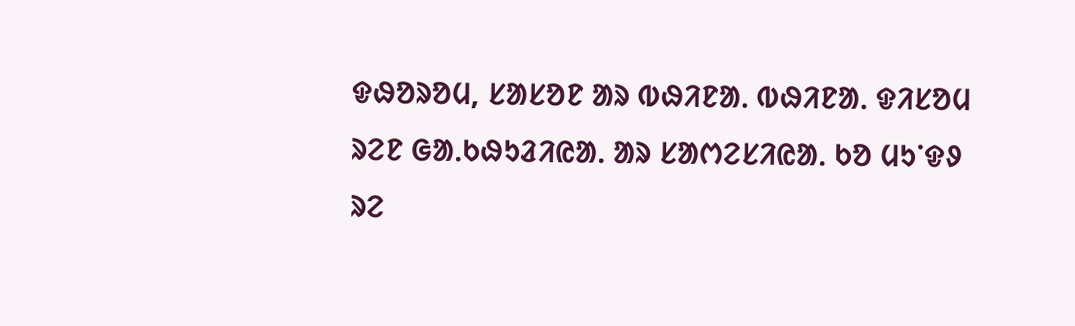ᱫᱷᱚᱨᱚᱢ, ᱥᱟᱥᱚᱱ ᱟᱨ ᱵᱷᱤᱱᱟᱹ ᱵᱷᱤᱱᱟᱹ ᱫᱤᱥᱚᱢ ᱨᱮᱱ ᱜᱟᱹᱠᱷᱩᱲᱤᱭᱟᱹ ᱟᱨ ᱥᱟᱬᱮᱥᱤᱭᱟᱹ ᱠᱚ ᱢᱩᱸᱫᱽ ᱨᱮ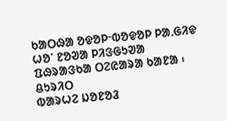ᱠᱟᱛᱷᱟ ᱚᱫᱚᱞᱼᱵᱚᱫᱚᱞ ᱞᱟᱹᱜᱤᱫ ᱦᱚᱸ ᱱᱚᱣᱟ ᱞᱤᱝᱜᱩᱣᱟ ᱯᱷᱨᱟᱝᱠᱟ ᱛᱮᱭᱟᱨᱟ ᱠᱟᱱᱟ ᱾
ᱪᱩᱨᱤᱛ
ᱵᱟᱨᱦᱮ ᱡᱚᱱᱚᱲ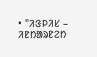• "ᱤᱝᱞᱤᱥ – ᱤᱱᱴᱟᱨᱱᱮᱴ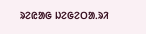ᱨᱮᱭᱟᱜ ᱡᱮᱜᱮᱛᱟᱹᱨᱤ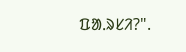ᱯᱟᱹᱨᱥᱤ?".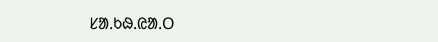ᱥᱟᱹᱠᱷᱹᱭᱟᱹᱛ